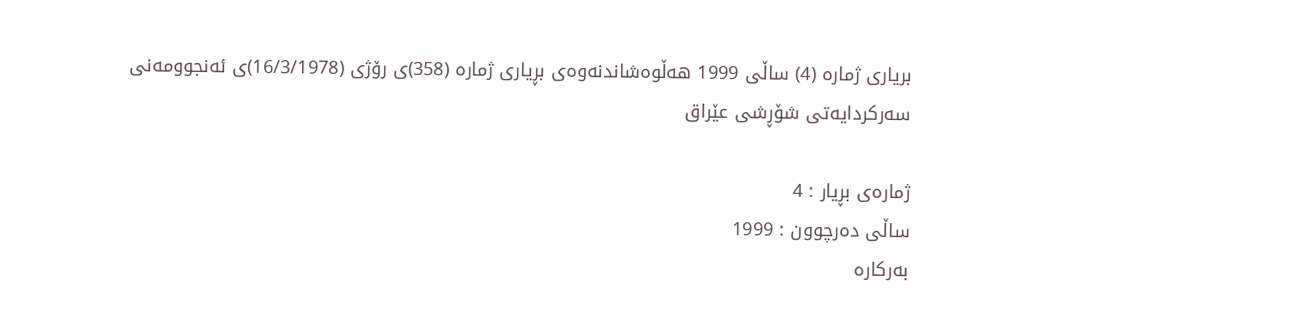بریاری ژمارە (4) ساڵی 1999 هەڵوەشاندنەوەی بڕیاری ژمارە (358)ی رۆژی (16/3/1978)ی ئەنجوومەنی سەركردایەتی شۆڕشی عێراق

ژمارەی بڕیار : 4
ساڵی دەرچوون : 1999
بەرکارە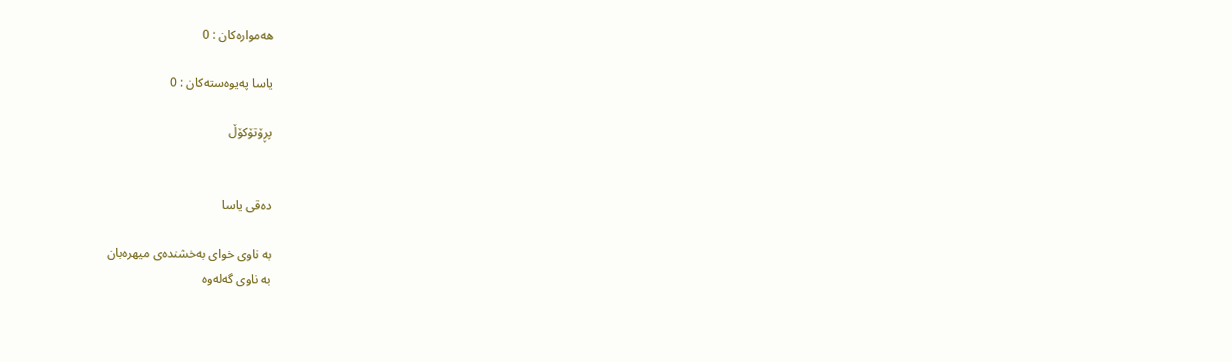هەموارەکان : 0

یاسا پەیوەستەکان : 0

پڕۆتۆکۆڵ


دەقی یاسا

به‌ ناوی خوای به‌خشنده‌ی میهره‌بان
به‌ ناوی گه‌له‌وه‌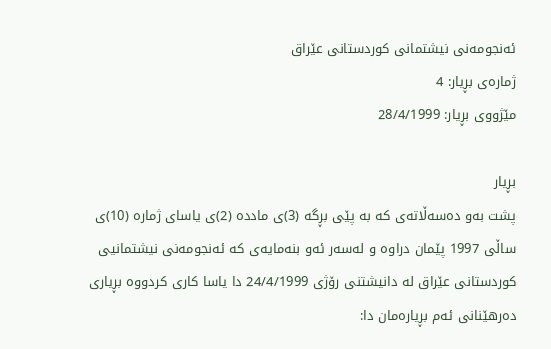ئه‌نجومه‌نی نیشتمانی كوردستانی عێراق
ژماره‌ی بڕیار: 4
مێژووی بڕیار: 28/4/1999

بڕیار
پشت به‌و ده‌سه‌ڵاته‌ی كه‌ به‌ پێی بڕگه‌ (3)ی مادده‌ (2)ی یاسای ژماره‌ (10)ی ساڵی 1997 پێمان دراوه‌ و له‌سه‌ر ئه‌و بنه‌مایه‌ی كه‌ ئه‌نجومه‌نی نیشتمانیی كوردستانی عێراق له‌ دانیشتنی رۆژی 24/4/1999 دا یاسا كاری كردووه‌ بڕیاری ده‌رهێنانی ئه‌م بڕیاره‌مان دا: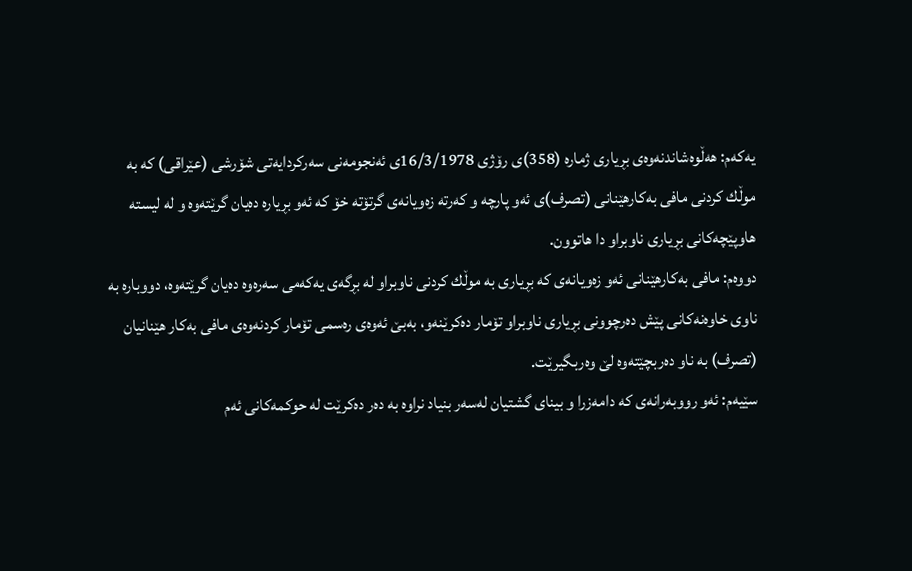یه‌كه‌م: هه‌ڵوه‌شاندنه‌وه‌ی بڕیاری ژماره‌ (358)ی رۆژی 16/3/1978ی ئه‌نجومه‌نی سه‌ركردایه‌تی شۆرشی (عێراقی) كه‌ به‌ موڵك كردنی مافی به‌كارهێنانی (تصرف)ی ئه‌و پارچه‌ و كه‌رته‌ زه‌ویانه‌ی گرتۆته‌ خۆ كه‌ ئه‌و بڕیاره‌ ده‌یان گرێته‌وه‌ و له‌ لیسته‌ هاوپێچه‌كانی بڕیاری ناوبراو دا هاتوون.
دووه‌م: مافی به‌كارهێنانی ئه‌و زه‌ویانه‌ی كه‌ بڕیاری به‌ موڵك كردنی ناوبراو له‌ بڕگه‌ی یه‌كه‌می سه‌ره‌وه‌ ده‌یان گرێته‌وه‌، دووباره‌ به‌ ناوی خاوه‌نه‌كانی پێش ده‌رچوونی بڕیاری ناوبراو تۆمار ده‌كرێنه‌و، به‌بێ ئه‌وه‌ی ره‌سمی تۆمار كردنه‌وه‌ی مافی به‌كار هێنانیان (تصرف) به‌ ناو ده‌ربچێته‌وه‌ لێ وه‌ربگیرێت.
سێیه‌م: ئه‌و رووبه‌رانه‌ی كه‌ دامه‌زرا و بینای گشتیان له‌سه‌ر بنیاد نراوه‌ به‌ ده‌ر ده‌كرێت له‌ حوكمه‌كانی ئه‌م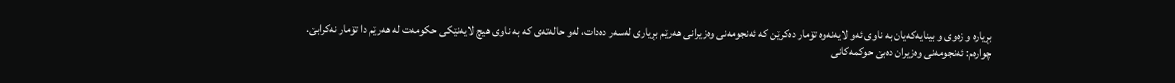بڕیاره‌ و زه‌وی و بینایه‌كه‌یان به‌ ناوی ئه‌و لایه‌نه‌وه‌ تۆمار ده‌كرێن كه‌ ئه‌نجومه‌نی وه‌زیرانی هه‌رێم بڕیاری له‌سه‌ر ده‌دات، له‌و حاله‌ته‌ی كه‌ به‌ ناوی هیچ لایه‌نێكی حكومه‌ت له‌ هه‌رێم دا تۆمار نه‌كرابێ.
چواره‌م: ئه‌نجومه‌نی وه‌زیران ده‌بێ حوكمه‌كانی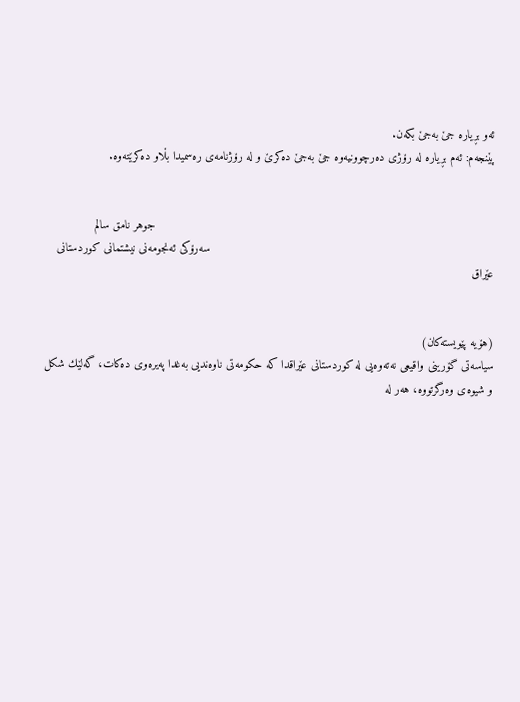ئه‌و بڕیاره‌ جێ به‌جێ بكه‌ن.
پێنجه‌م: ئه‌م بڕیاره‌ له‌ رۆژی ده‌رچوونیه‌وه‌ جێ به‌جێ ده‌كرێ و له‌ رۆژنامه‌ی ره‌سمیدا بڵاو ده‌كرێته‌وه‌.


                                                                                                 جوهر نامق سالم
                                                                                 سه‌رۆكی ئه‌نجومه‌نی نیشتمانی كوردستانی عێراق


(هۆیه‌ پێویسته‌كان)
سیاسه‌تی گۆرینی واقیعی نه‌ته‌وه‌یی له‌ كوردستانی عێراقدا كه‌ حكومه‌تی ناوه‌ندیی به‌غدا په‌یره‌وی ده‌كات، گه‌لێك شكل و شیوه‌ی وه‌رگرتووه‌، هه‌ر له‌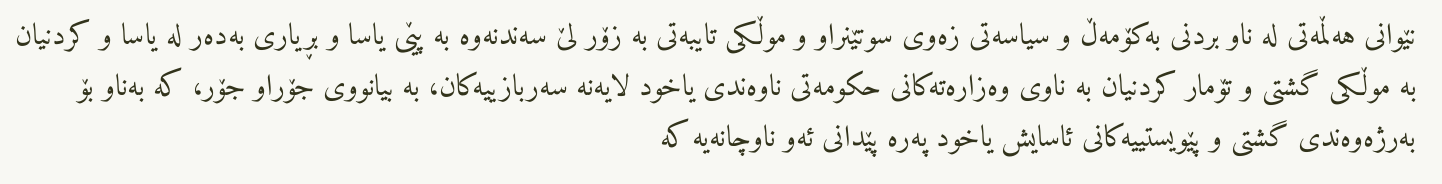نێوانی هه‌ڵمه‌تی له‌ ناو بردنی به‌كۆمه‌ڵ و سیاسه‌تی زه‌وی سوتێنراو و موڵكی تایبه‌تی به‌ زۆر لێ سه‌ندنه‌وه‌ به‌ پێی یاسا و بڕیاری به‌ده‌ر له‌ یاسا و كردنیان به‌ موڵكی گشتی و تۆمار كردنیان به‌ ناوی وه‌زاره‌ته‌كانی حكومه‌تی ناوه‌ندی یاخود لایه‌نه‌ سه‌ربازییه‌كان، به‌ بیانووی جۆراو جۆر، كه‌ به‌ناو بۆ به‌رژه‌وه‌ندی گشتی و پێویستییه‌كانی ئاسایش یاخود په‌ره‌ پێدانی ئه‌و ناوچانه‌یه‌ كه‌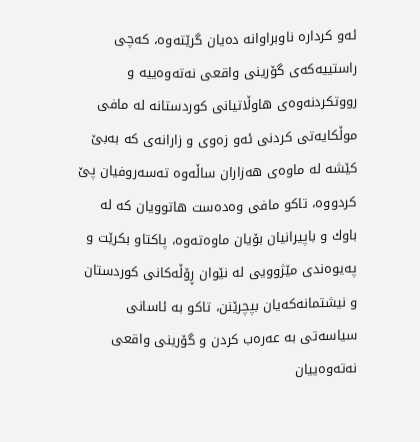ئه‌و كرداره‌ ناوبراوانه‌ ده‌یان گرێته‌وه‌، كه‌چی راستییه‌كه‌ی گۆرینی واقعی نه‌ته‌وه‌ییه‌ و رووتكردنه‌وه‌ی هاوڵاتیانی كوردستانه‌ له‌ مافی موڵكایه‌تی كردنی ئه‌و زه‌وی و زارانه‌ی كه‌ به‌بێ كێشه‌ له‌ ماوه‌ی هه‌زاران ساڵه‌وه‌ ته‌سه‌روفیان پێ كردووه‌، تاكو مافی وه‌ده‌ست هاتوویان كه‌ له‌ باوك و باپیرانیان بۆیان ماوه‌ته‌وه‌، پاكتاو بكرێت و په‌یوه‌ندی مێژوویی له‌ نێوان ڕۆڵه‌كانی كوردستان و نیشتمانه‌كه‌یان بپچرێنن، تاكو به‌ ئاسانی سیاسه‌تی به‌ عه‌ره‌ب كردن و گۆرینی واقعی نه‌ته‌وه‌ییان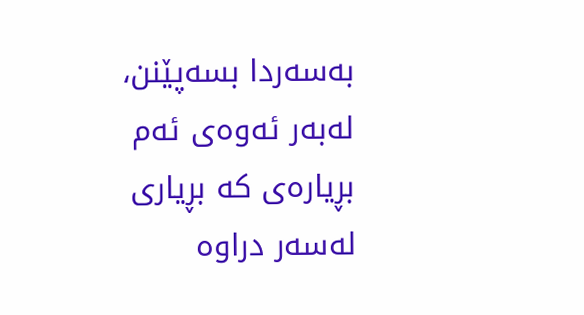به‌سه‌ردا بسه‌پێنن، له‌به‌ر ئه‌وه‌ی ئه‌م بڕیاره‌ی كه‌ بڕیاری له‌سه‌ر دراوه‌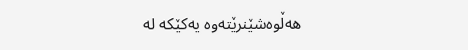هه‌ڵوه‌شێنرێته‌وه‌ یه‌كێكه‌ له‌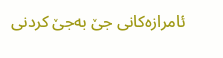ئامرازه‌كانی جێ به‌جێ كردنی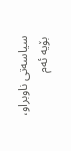سیاسه‌تی ناوبراو، بۆیه‌ ئه‌م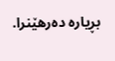بڕیاره‌ ده‌رهێنرا.